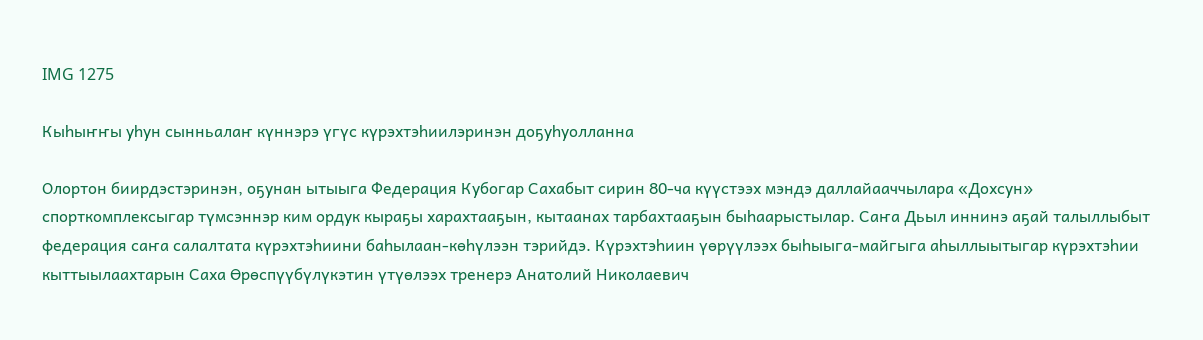IMG 1275

Кыһыҥҥы уһун сынньалаҥ күннэрэ үгүс күрэхтэһиилэринэн доҕуһуолланна

Олортон биирдэстэринэн, оҕунан ытыыга Федерация Кубогар Сахабыт сирин 80-ча күүстээх мэндэ даллайааччылара «Дохсун» спорткомплексыгар түмсэннэр ким ордук кыраҕы харахтааҕын, кытаанах тарбахтааҕын быһаарыстылар. Саҥа Дьыл иннинэ аҕай талыллыбыт федерация саҥа салалтата күрэхтэһиини баһылаан-көһүлээн тэрийдэ. Күрэхтэһиин үөрүүлээх быһыыга-майгыга аһыллыытыгар күрэхтэһии кыттыылаахтарын Саха Өрөспүүбүлүкэтин үтүөлээх тренерэ Анатолий Николаевич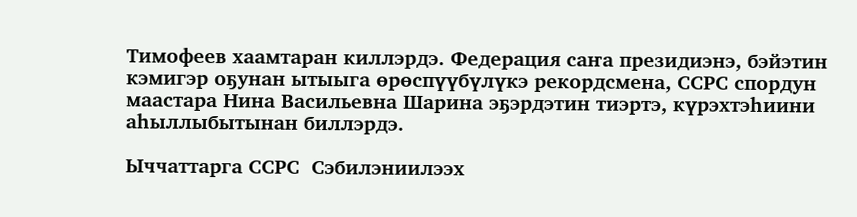Тимофеев хаамтаран киллэрдэ. Федерация саҥа президиэнэ, бэйэтин кэмигэр оҕунан ытыыга өрөспүүбүлүкэ рекордсмена, ССРС спордун маастара Нина Васильевна Шарина эҕэрдэтин тиэртэ, күрэхтэһиини аһыллыбытынан биллэрдэ.

Ыччаттарга ССРС  Сэбилэниилээх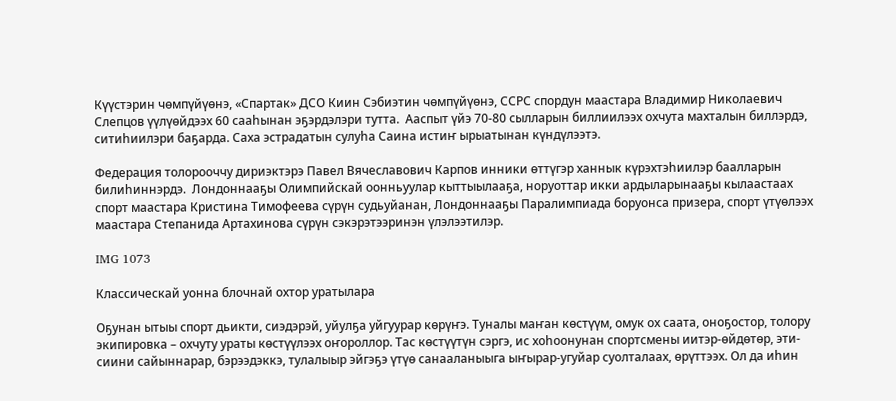Күүстэрин чөмпүйүөнэ, «Спартак» ДСО Киин Сэбиэтин чөмпүйүөнэ, ССРС спордун маастара Владимир Николаевич Слепцов үүлүөйдээх 60 сааһынан эҕэрдэлэри тутта.  Ааспыт үйэ 70-80 сылларын биллиилээх охчута махталын биллэрдэ, ситиһиилэри баҕарда. Саха эстрадатын сулуһа Саина истиҥ ырыатынан күндүлээтэ.

Федерация толорооччу дириэктэрэ Павел Вячеславович Карпов инники өттүгэр ханнык күрэхтэһиилэр баалларын билиһиннэрдэ.  Лондоннааҕы Олимпийскай оонньуулар кыттыылааҕа, норуоттар икки ардыларынааҕы кылаастаах спорт маастара Кристина Тимофеева сүрүн судьуйанан, Лондоннааҕы Паралимпиада боруонса призера, спорт үтүөлээх маастара Степанида Артахинова сүрүн сэкэрэтээринэн үлэлээтилэр.

IMG 1073

Классическай уонна блочнай охтор уратылара

Оҕунан ытыы спорт дьикти, сиэдэрэй, уйулҕа уйгуурар көрүҥэ. Туналы маҥан көстүүм, омук ох саата, оноҕостор, толору экипировка – охчуту ураты көстүүлээх оҥороллор. Тас көстүүтүн сэргэ, ис хоһоонунан спортсмены иитэр-өйдөтөр, эти-сиини сайыннарар, бэрээдэккэ, тулалыыр эйгэҕэ үтүө санааланыыга ыҥырар-угуйар суолталаах, өрүттээх. Ол да иһин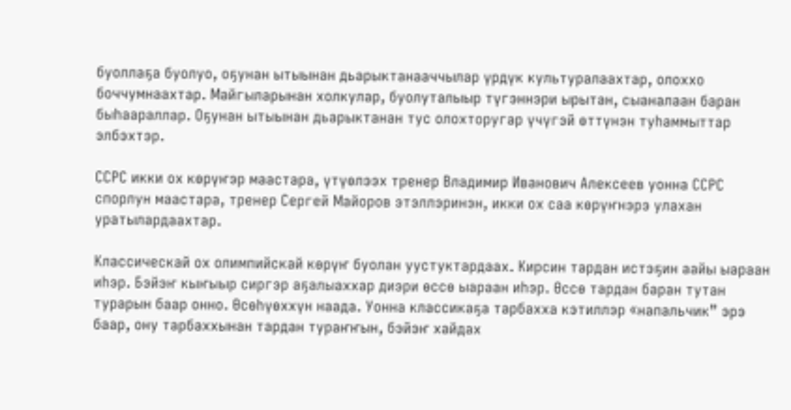буоллаҕа буолуо, оҕунан ытыынан дьарыктанааччылар үрдүк культуралаахтар, олоххо боччумнаахтар. Майгыларынан холкулар, буолуталыыр түгэннэри ырытан, сыаналаан баран быһаараллар. Оҕунан ытыынан дьарыктанан тус олохторугар үчүгэй өттүнэн туһаммыттар элбэхтэр.

ССРС икки ох көрүҥэр маастара, үтүөлээх тренер Владимир Иванович Алексеев уонна ССРС спорлун маастара, тренер Сергей Майоров этэллэринэн, икки ох саа көрүҥнэрэ улахан уратылардаахтар.

Классическай ох олимпийскай көрүҥ буолан уустуктардаах. Кирсин тардан истэҕин аайы ыараан иһэр. Бэйэҥ кыҥыыр сиргэр аҕалыаххар диэри өссө ыараан иһэр. Өссө тардан баран тутан турарын баар онно. Өсөһүөххүн наада. Уонна классикаҕа тарбахха кэтиллэр «напальчик” эрэ баар, ону тарбаххынан тардан тураҥҥын, бэйэҥ хайдах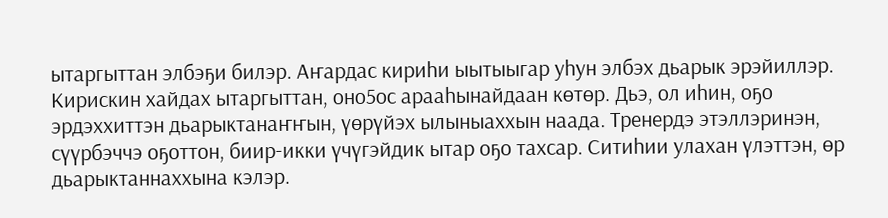ытаргыттан элбэҕи билэр. Аҥардас кириһи ыытыыгар уһун элбэх дьарык эрэйиллэр. Кирискин хайдах ытаргыттан, оно5ос арааһынайдаан көтөр. Дьэ, ол иһин, оҕо эрдэххиттэн дьарыктанаҥҥын, үөрүйэх ылыныаххын наада. Тренердэ этэллэринэн, сүүрбэччэ оҕоттон, биир-икки үчүгэйдик ытар оҕо тахсар. Ситиһии улахан үлэттэн, өр дьарыктаннаххына кэлэр.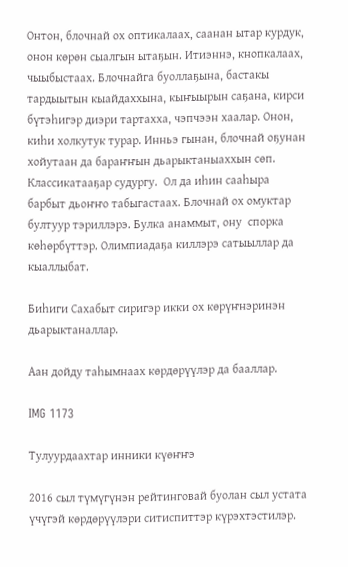Онтон, блочнай ох оптикалаах, саанан ытар курдук, онон көрөн сыалгын ытаҕын. Итиэннэ, кнопкалаах, чыыбыстаах. Блочнайга буоллаҕына, бастакы тардыытын кыайдаххына, кыҥыырын саҕана, кирси бүтэһигэр диэри тартахха, чэпчээн хаалар. Онон, киһи холкутук турар. Инньэ гынан, блочнай оҕунан хойутаан да бараҥҥын дьарыктаныаххын сөп. Классикатааҕар судургу.  Ол да иһин сааһыра барбыт дьоҥҥо табыгастаах. Блочнай ох омуктар бултуур тэриллэрэ. Булка анаммыт, ону  спорка көһөрбүттэр. Олимпиадаҕа киллэрэ сатыыллар да кыаллыбат.

Биһиги Сахабыт сиригэр икки ох көрүҥнэринэн дьарыктаналлар.

Аан дойду таһымнаах көрдөрүүлэр да бааллар.

IMG 1173

Тулуурдаахтар инники күөҥҥэ

2016 сыл түмүгүнэн рейтинговай буолан сыл устата үчүгэй көрдөрүүлэри ситиспиттэр күрэхтэстилэр.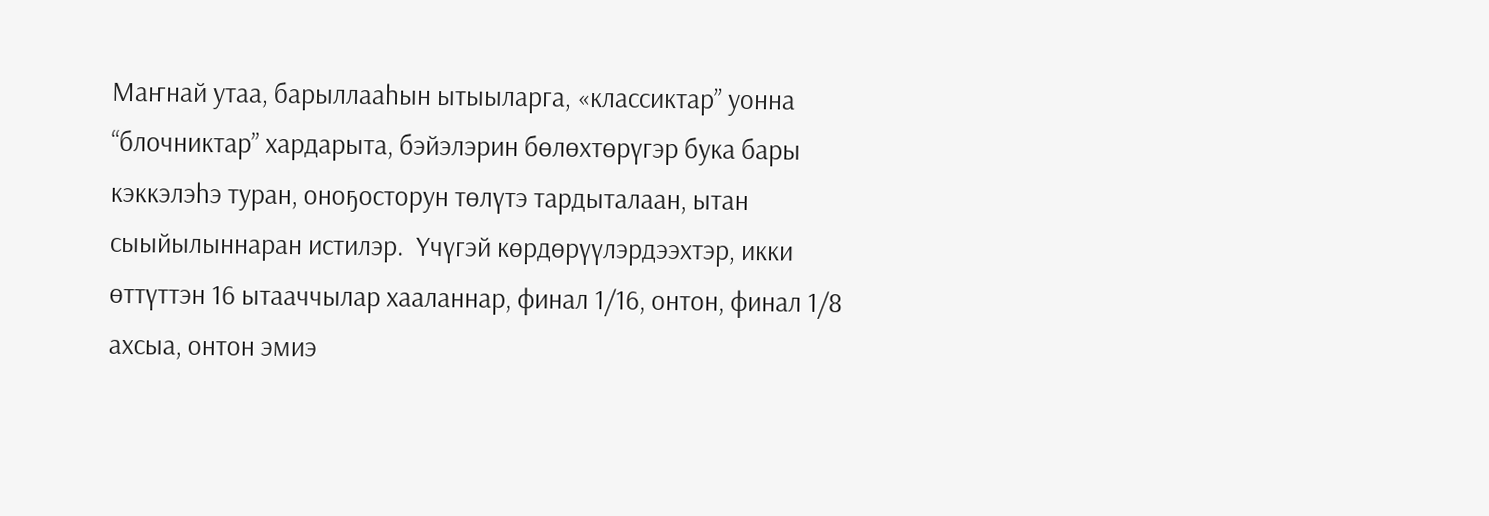Маҥнай утаа, барыллааһын ытыыларга, «классиктар” уонна “блочниктар” хардарыта, бэйэлэрин бөлөхтөрүгэр бука бары кэккэлэһэ туран, оноҕосторун төлүтэ тардыталаан, ытан сыыйылыннаран истилэр.  Үчүгэй көрдөрүүлэрдээхтэр, икки өттүттэн 16 ытааччылар хааланнар, финал 1/16, онтон, финал 1/8 ахсыа, онтон эмиэ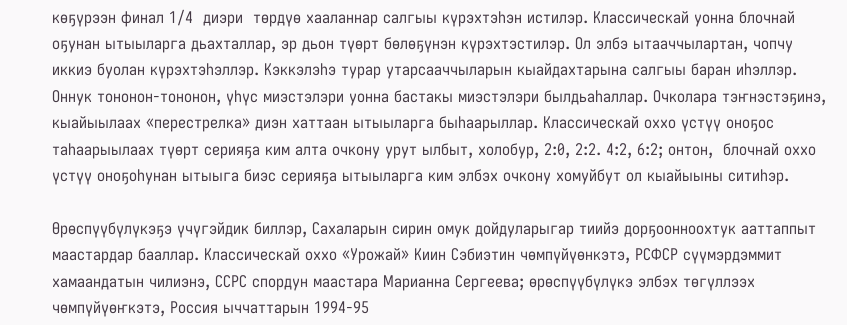көҕүрээн финал 1/4  диэри  төрдүө хааланнар салгыы күрэхтэһэн истилэр. Классическай уонна блочнай оҕунан ытыыларга дьахталлар, эр дьон түөрт бөлөҕүнэн күрэхтэстилэр. Ол элбэ ытааччылартан, чопчу иккиэ буолан күрэхтэһэллэр. Кэккэлэһэ турар утарсааччыларын кыайдахтарына салгыы баран иһэллэр. Оннук тононон-тононон, үһүс миэстэлэри уонна бастакы миэстэлэри былдьаһаллар. Очколара тэҥнэстэҕинэ, кыайыылаах «перестрелка» диэн хаттаан ытыыларга быһаарыллар. Классическай оххо үстүү оноҕос таһаарыылаах түөрт серияҕа ким алта очкону урут ылбыт, холобур, 2:0, 2:2. 4:2, 6:2; онтон,  блочнай оххо үстүү оноҕоһунан ытыыга биэс серияҕа ытыыларга ким элбэх очкону хомуйбут ол кыайыыны ситиһэр.

Өрөспүүбүлүкэҕэ үчүгэйдик биллэр, Сахаларын сирин омук дойдуларыгар тиийэ дорҕоонноохтук ааттаппыт маастардар бааллар. Классическай оххо «Урожай» Киин Сэбиэтин чөмпүйүөнкэтэ, РСФСР сүүмэрдэммит хамаандатын чилиэнэ, ССРС спордун маастара Марианна Сергеева; өрөспүүбүлүкэ элбэх төгүллээх чөмпүйүөҥкэтэ, Россия ыччаттарын 1994-95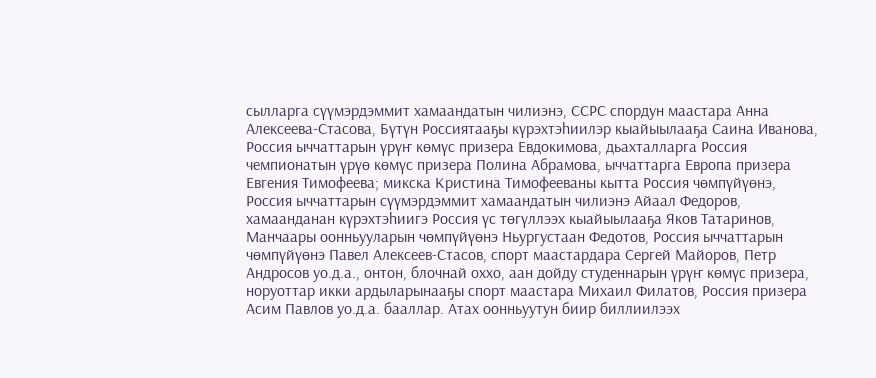сылларга сүүмэрдэммит хамаандатын чилиэнэ, ССРС спордун маастара Анна Алексеева-Стасова, Бүтүн Россиятааҕы күрэхтэһиилэр кыайыылааҕа Саина Иванова, Россия ыччаттарын үрүҥ көмүс призера Евдокимова, дьахталларга Россия чемпионатын үрүө көмүс призера Полина Абрамова, ыччаттарга Европа призера Евгения Тимофеева; микска Кристина Тимофееваны кытта Россия чөмпүйүөнэ, Россия ыччаттарын сүүмэрдэммит хамаандатын чилиэнэ Айаал Федоров, хамаанданан күрэхтэһиигэ Россия үс төгүллээх кыайыылааҕа Яков Татаринов, Манчаары оонньууларын чөмпүйүөнэ Ньургустаан Федотов, Россия ыччаттарын чөмпүйүөнэ Павел Алексеев-Стасов, спорт маастардара Сергей Майоров, Петр Андросов уо.д.а., онтон, блочнай оххо, аан дойду студеннарын үрүҥ көмүс призера, норуоттар икки ардыларынааҕы спорт маастара Михаил Филатов, Россия призера Асим Павлов уо.д.а. бааллар. Атах оонньуутун биир биллиилээх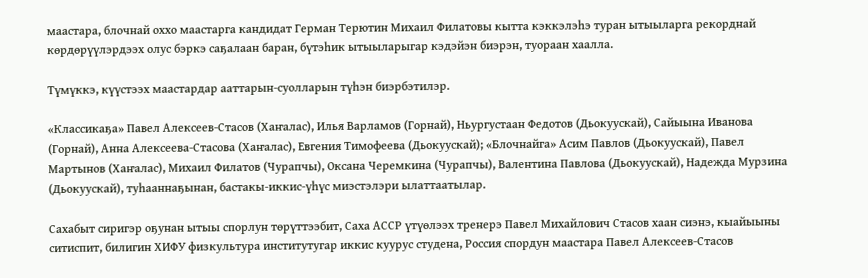маастара, блочнай оххо маастарга кандидат Герман Терютин Михаил Филатовы кытта кэккэлэһэ туран ытыыларга рекорднай көрдөрүүлэрдээх олус бэркэ саҕалаан баран, бүтэһик ытыыларыгар кэдэйэн биэрэн, туораан хаалла.

Түмүккэ, күүстээх маастардар ааттарын-суолларын түһэн биэрбэтилэр.

«Классикаҕа» Павел Алексеев-Стасов (Хаҥалас), Илья Варламов (Горнай), Ньургустаан Федотов (Дьокуускай), Сайыына Иванова (Горнай), Анна Алексеева-Стасова (Хаҥалас), Евгения Тимофеева (Дьокуускай); «Блочнайга» Асим Павлов (Дьокуускай), Павел Мартынов (Хаҥалас), Михаил Филатов (Чурапчы), Оксана Черемкина (Чурапчы), Валентина Павлова (Дьокуускай), Надежда Мурзина (Дьокуускай), туһааннаҕынан, бастакы-иккис-үһүс миэстэлэри ылаттаатылар.

Сахабыт сиригэр оҕунан ытыы спорлун төрүттээбит, Саха АССР үтүөлээх тренерэ Павел Михайлович Стасов хаан сиэнэ, кыайыыны ситиспит, билигин ХИФУ физкультура институтугар иккис куурус студена, Россия спордун маастара Павел Алексеев-Стасов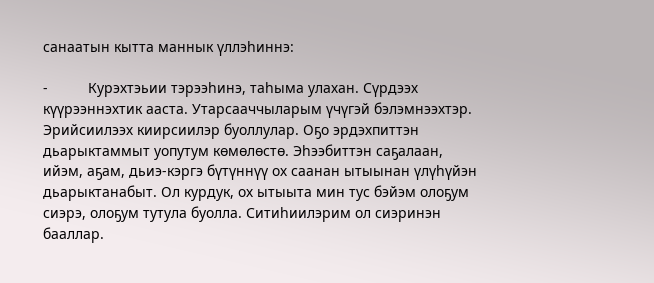санаатын кытта маннык үллэһиннэ:

-          Курэхтэьии тэрээһинэ, таһыма улахан. Сүрдээх күүрээннэхтик ааста. Утарсааччыларым үчүгэй бэлэмнээхтэр. Эрийсиилээх киирсиилэр буоллулар. Оҕо эрдэхпиттэн дьарыктаммыт уопутум көмөлөстө. Эһээбиттэн саҕалаан, ийэм, аҕам, дьиэ-кэргэ бүтүннүү ох саанан ытыынан үлүһүйэн дьарыктанабыт. Ол курдук, ох ытыыта мин тус бэйэм олоҕум сиэрэ, олоҕум тутула буолла. Ситиһиилэрим ол сиэринэн бааллар.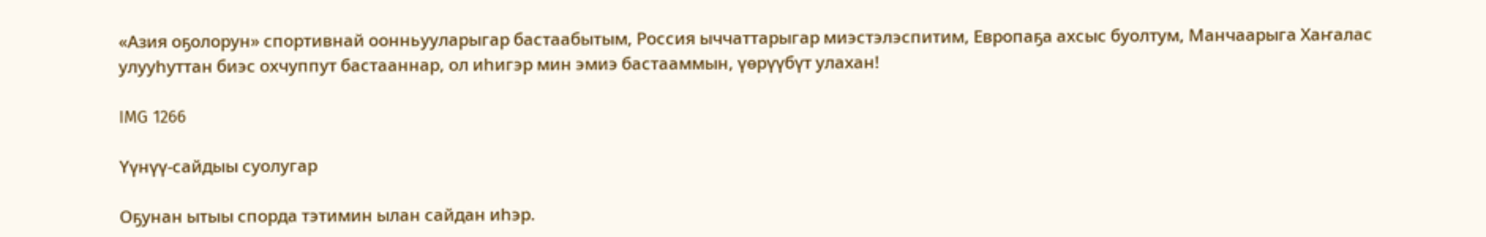«Азия оҕолорун» спортивнай оонньууларыгар бастаабытым, Россия ыччаттарыгар миэстэлэспитим, Европаҕа ахсыс буолтум, Манчаарыга Хаҥалас улууһуттан биэс охчуппут бастааннар, ол иһигэр мин эмиэ бастааммын, үөрүүбүт улахан!

IMG 1266

Үүнүү-сайдыы суолугар

Оҕунан ытыы спорда тэтимин ылан сайдан иһэр.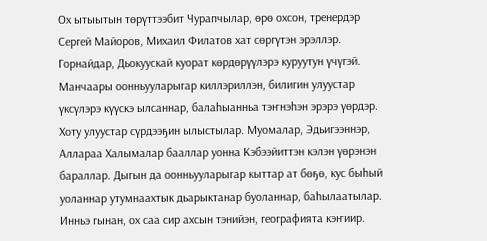Ох ытыытын төрүттээбит Чурапчылар, өрө охсон, тренердэр Сергей Майоров, Михаил Филатов хат сөргүтэн эрэллэр. Горнайдар, Дьокуускай куорат көрдөрүүлэрэ куруутун үчүгэй. Манчаары оонньууларыгар киллэриллэн, билигин улуустар үксүлэрэ күүскэ ылсаннар, балаһыанньа тэҥнэһэн эрэрэ үөрдэр. Хоту улуустар сүрдээҕин ылыстылар. Муомалар, Эдьигээннэр, Аллараа Халымалар бааллар уонна Кэбээйиттэн кэлэн үөрэнэн бараллар. Дыгын да оонньууларыгар кыттар ат бөҕө, кус быһый уоланнар утумнаахтык дьарыктанар буоланнар, баһылаатылар. Инньэ гынан, ох саа сир ахсын тэнийэн, географията кэҥиир.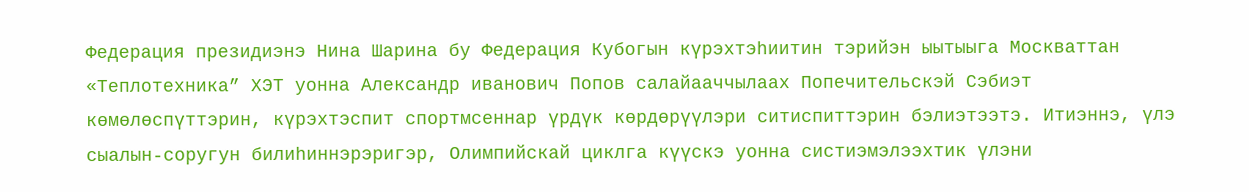Федерация президиэнэ Нина Шарина бу Федерация Кубогын күрэхтэһиитин тэрийэн ыытыыга Москваттан «Теплотехника” ХЭТ уонна Александр иванович Попов салайааччылаах Попечительскэй Сэбиэт көмөлөспүттэрин, күрэхтэспит спортмсеннар үрдүк көрдөрүүлэри ситиспиттэрин бэлиэтээтэ. Итиэннэ, үлэ сыалын-соругун билиһиннэрэригэр, Олимпийскай циклга күүскэ уонна систиэмэлээхтик үлэни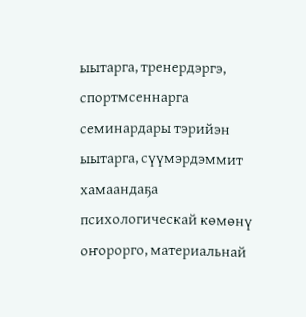ыытарга, тренердэргэ, спортмсеннарга семинардары тэрийэн ыытарга, сүүмэрдэммит хамаандаҕа психологическай көмөнү оҥорорго, материальнай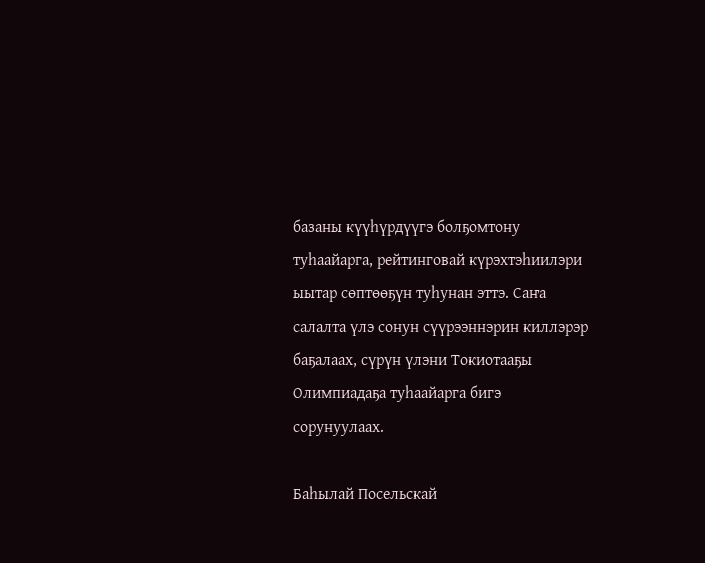базаны күүһүрдүүгэ болҕомтону туһаайарга, рейтинговай күрэхтэһиилэри ыытар сөптөөҕүн туһунан эттэ. Саҥа салалта үлэ сонун сүүрээннэрин киллэрэр баҕалаах, сүрүн үлэни Токиотааҕы Олимпиадаҕа туһаайарга бигэ сорунуулаах.

Баһылай Посельскай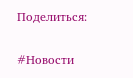Поделиться:

#Новости